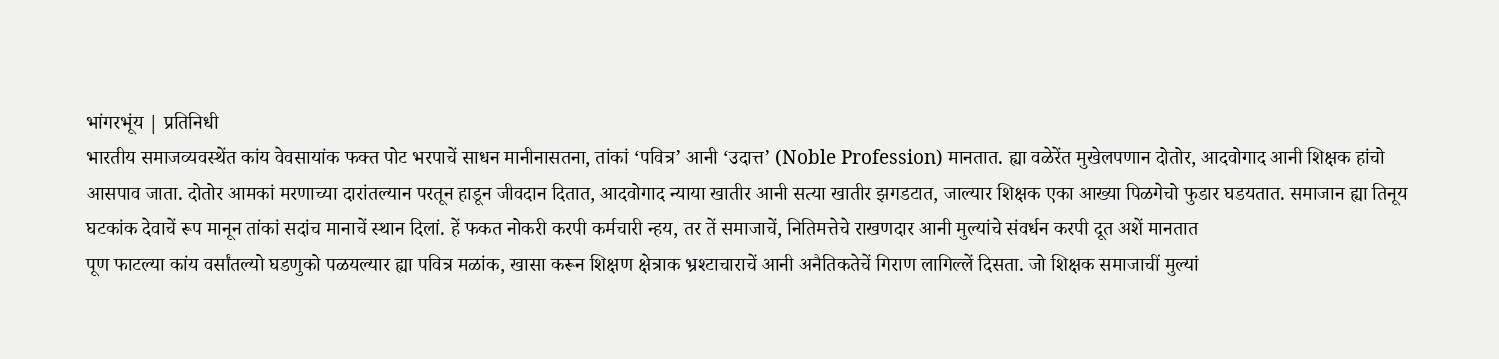भांगरभूंय | प्रतिनिधी
भारतीय समाजव्यवस्थेंत कांय वेवसायांक फक्त पोट भरपाचें साधन मानीनासतना, तांकां ‘पवित्र’ आनी ‘उदात्त’ (Noble Profession) मानतात. ह्या वळेरेंत मुखेलपणान दोतोर, आदवोगाद आनी शिक्षक हांचो आसपाव जाता. दोतोर आमकां मरणाच्या दारांतल्यान परतून हाडून जीवदान दितात, आदवोगाद न्याया खातीर आनी सत्या खातीर झगडटात, जाल्यार शिक्षक एका आख्या पिळगेचो फुडार घडयतात. समाजान ह्या तिनूय घटकांक देवाचें रूप मानून तांकां सदांच मानाचें स्थान दिलां. हें फकत नोकरी करपी कर्मचारी न्हय, तर तें समाजाचें, नितिमत्तेचे राखणदार आनी मुल्यांचे संवर्धन करपी दूत अशें मानतात
पूण फाटल्या कांय वर्सांतल्यो घडणुको पळयल्यार ह्या पवित्र मळांक, खासा करून शिक्षण क्षेत्राक भ्रश्टाचाराचें आनी अनैतिकतेचें गिराण लागिल्लें दिसता. जो शिक्षक समाजाचीं मुल्यां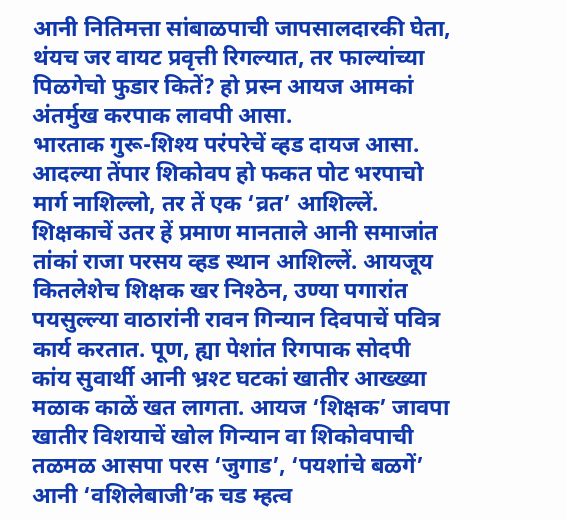आनी नितिमत्ता सांबाळपाची जापसालदारकी घेता, थंयच जर वायट प्रवृत्ती रिगल्यात, तर फाल्यांच्या पिळगेचो फुडार कितें? हो प्रस्न आयज आमकां अंतर्मुख करपाक लावपी आसा.
भारताक गुरू-शिश्य परंपरेचें व्हड दायज आसा. आदल्या तेंपार शिकोवप हो फकत पोट भरपाचो मार्ग नाशिल्लो, तर तें एक ‘व्रत’ आशिल्लें. शिक्षकाचें उतर हें प्रमाण मानताले आनी समाजांत तांकां राजा परसय व्हड स्थान आशिल्लें. आयजूय कितलेशेच शिक्षक खर निश्ठेन, उण्या पगारांत पयसुल्ल्या वाठारांनी रावन गिन्यान दिवपाचें पवित्र कार्य करतात. पूण, ह्या पेशांत रिगपाक सोदपी कांय सुवार्थी आनी भ्रश्ट घटकां खातीर आख्ख्या मळाक काळें खत लागता. आयज ‘शिक्षक’ जावपा खातीर विशयाचें खोल गिन्यान वा शिकोवपाची तळमळ आसपा परस ‘जुगाड’, ‘पयशांचे बळगें’ आनी ‘वशिलेबाजी’क चड म्हत्व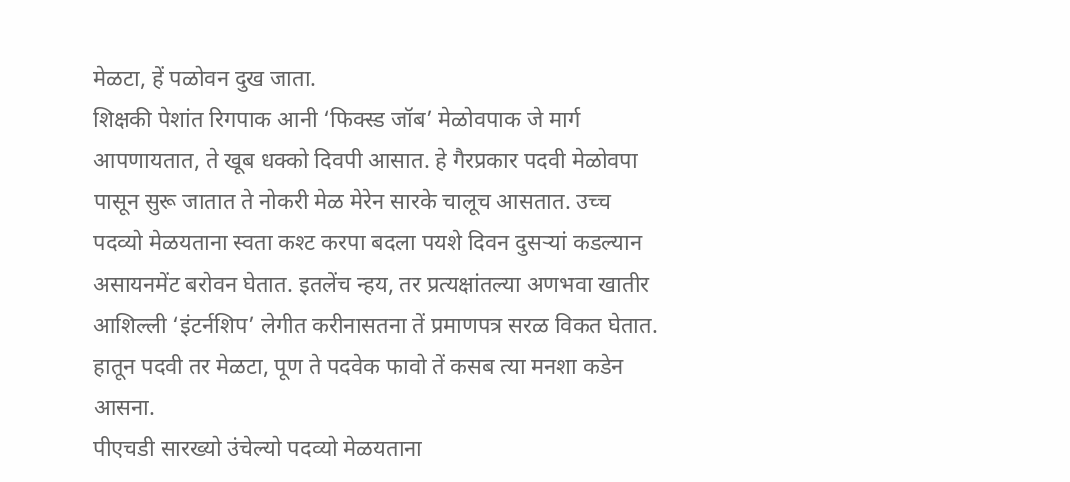मेळटा, हें पळोवन दुख जाता.
शिक्षकी पेशांत रिगपाक आनी ‘फिक्स्ड जॉब’ मेळोवपाक जे मार्ग आपणायतात, ते खूब धक्को दिवपी आसात. हे गैरप्रकार पदवी मेळोवपा पासून सुरू जातात ते नोकरी मेळ मेरेन सारके चालूच आसतात. उच्च पदव्यो मेळयताना स्वता कश्ट करपा बदला पयशे दिवन दुसऱ्यां कडल्यान असायनमेंट बरोवन घेतात. इतलेंच न्हय, तर प्रत्यक्षांतल्या अणभवा खातीर आशिल्ली ‘इंटर्नशिप’ लेगीत करीनासतना तें प्रमाणपत्र सरळ विकत घेतात. हातून पदवी तर मेळटा, पूण ते पदवेक फावो तें कसब त्या मनशा कडेन आसना.
पीएचडी सारख्यो उंचेल्यो पदव्यो मेळयताना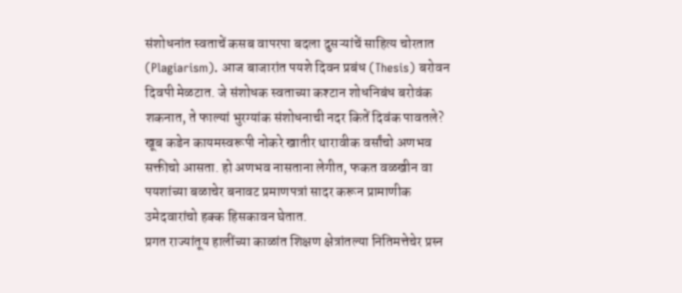संशोधनांत स्वताचें कसब वापरपा बदला दुसऱ्यांचें साहित्य चोरतात (Plagiarism). आज बाजारांत पयशे दिवन प्रबंध (Thesis) बरोवन दिवपी मेळटात. जे संशोधक स्वताच्या कश्टान शोधनिबंध बरोवंक शकनात, ते फाल्यां भुरग्यांक संशोधनाची नदर कितें दिवंक पावतले? खूब कडेन कायमस्वरूपी नोकरे खातीर थारावीक वर्सांचो अणभव सक्तीचो आसता. हो अणभव नासताना लेगीत, फकत वळखीन वा पयशांच्या बळाचेर बनावट प्रमाणपत्रां सादर करून प्रामाणीक उमेदवारांचो हक्क हिसकावन घेतात.
प्रगत राज्यांतूय हालींच्या काळांत शिक्षण क्षेत्रांतल्या नितिमत्तेचेर प्रस्न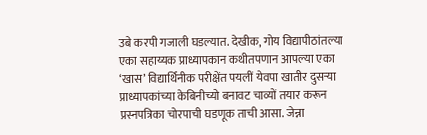उबे करपी गजाली घडल्यात. देखीक, गोय विद्यापीठांतल्या एका सहाय्यक प्राध्यापकान कथीतपणान आपल्या एका ‘खास’ विद्यार्थिनीक परीक्षेंत पयलीं येवपा खातीर दुसऱ्या प्राध्यापकांच्या केबिनीच्यो बनावट चाव्यों तयार करून प्रस्नपत्रिका चोरपाची घडणूक ताची आसा. जेन्ना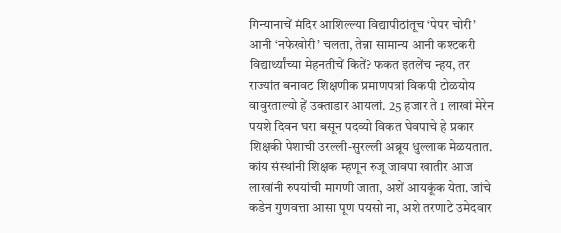गिन्यानाचें मंदिर आशिल्ल्या विद्यापीठांतूच ‘पेपर चोरी’ आनी ‘नफेखोरी’ चलता, तेन्ना सामान्य आनी कश्टकरी विद्यार्थ्यांच्या मेहनतीचें कितें? फकत इतलेंच न्हय, तर राज्यांत बनावट शिक्षणीक प्रमाणपत्रां विकपी टोळयोय वावुरताल्यो हें उक्ताडार आयलां. 25 हजार ते 1 लाखां मेरेन पयशे दिवन घरा बसून पदव्यो विकत घेवपाचे हे प्रकार शिक्षकी पेशाची उरल्ली-सुरल्ली अब्रूय धुल्लाक मेळयतात.
कांय संस्थांनी शिक्षक म्हणून रुजू जावपा खातीर आज लाखांनी रुपयांची मागणी जाता, अशें आयकूंक येता. जांचे कडेन गुणवत्ता आसा पूण पयसो ना, अशे तरणाटे उमेदवार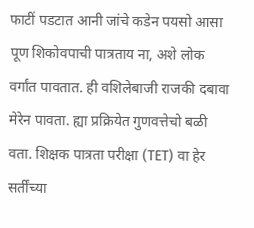फाटीं पडटात आनी जांचे कडेन पयसो आसा पूण शिकोवपाची पात्रताय ना, अशे लोक वर्गांत पावतात. ही वशिलेबाजी राजकी दबावा मेरेन पावता. ह्या प्रक्रियेत गुणवत्तेचो बळी वता. शिक्षक पात्रता परीक्षा (TET) वा हेर सर्तींच्या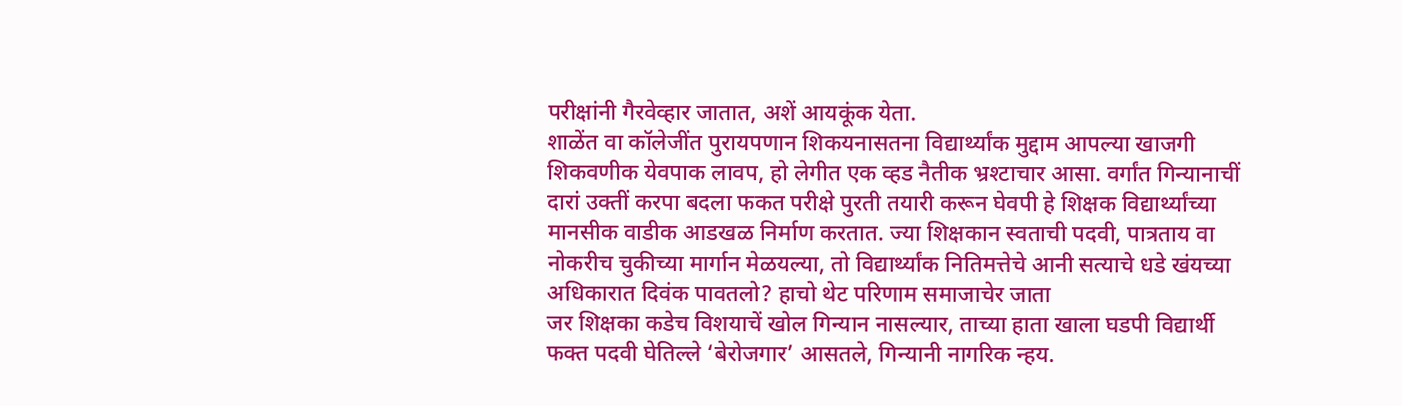परीक्षांनी गैरवेव्हार जातात, अशें आयकूंक येता.
शाळेंत वा कॉलेजींत पुरायपणान शिकयनासतना विद्यार्थ्यांक मुद्दाम आपल्या खाजगी शिकवणीक येवपाक लावप, हो लेगीत एक व्हड नैतीक भ्रश्टाचार आसा. वर्गांत गिन्यानाचीं दारां उक्तीं करपा बदला फकत परीक्षे पुरती तयारी करून घेवपी हे शिक्षक विद्यार्थ्यांच्या मानसीक वाडीक आडखळ निर्माण करतात. ज्या शिक्षकान स्वताची पदवी, पात्रताय वा नोकरीच चुकीच्या मार्गान मेळयल्या, तो विद्यार्थ्यांक नितिमत्तेचे आनी सत्याचे धडे खंयच्या अधिकारात दिवंक पावतलो? हाचो थेट परिणाम समाजाचेर जाता
जर शिक्षका कडेच विशयाचें खोल गिन्यान नासल्यार, ताच्या हाता खाला घडपी विद्यार्थी फक्त पदवी घेतिल्ले ‘बेरोजगार’ आसतले, गिन्यानी नागरिक न्हय.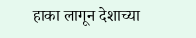हाका लागून देशाच्या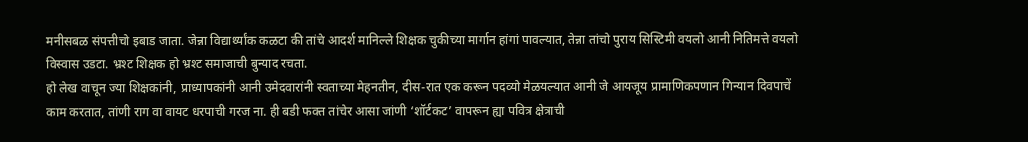मनीसबळ संपत्तीचो इबाड जाता. जेन्ना विद्यार्थ्यांक कळटा की तांचे आदर्श मानिल्ले शिक्षक चुकीच्या मार्गान हांगां पावल्यात, तेन्ना तांचो पुराय सिस्टिमी वयलो आनी नितिमत्ते वयलो विस्वास उडटा. भ्रश्ट शिक्षक हो भ्रश्ट समाजाची बुन्याद रचता.
हो लेख वाचून ज्या शिक्षकांनी, प्राध्यापकांनी आनी उमेदवारांनी स्वताच्या मेहनतीन, दीस-रात एक करून पदव्यो मेळयल्यात आनी जे आयजूय प्रामाणिकपणान गिन्यान दिवपाचें काम करतात, तांणी राग वा वायट धरपाची गरज ना. ही बडी फक्त तांचेर आसा जांणी ‘शॉर्टकट’ वापरून ह्या पवित्र क्षेत्राची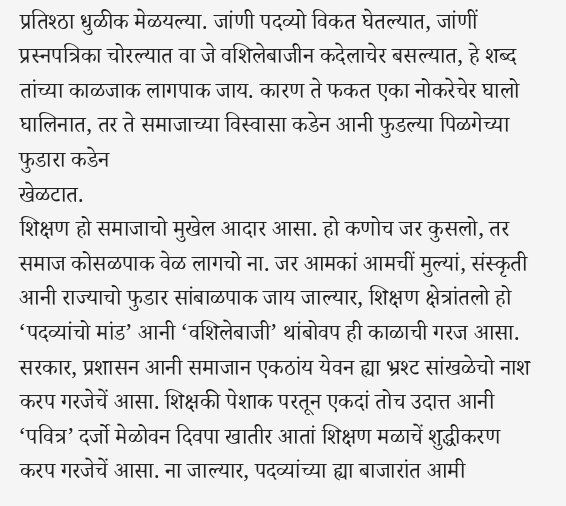प्रतिश्ठा धुळीक मेळयल्या. जांणी पदव्यो विकत घेतल्यात, जांणीं प्रस्नपत्रिका चोरल्यात वा जे वशिलेबाजीन कदेलाचेर बसल्यात, हे शब्द तांच्या काळजाक लागपाक जाय. कारण ते फकत एका नोकरेचेर घालो घालिनात, तर ते समाजाच्या विस्वासा कडेन आनी फुडल्या पिळगेच्या फुडारा कडेन
खेळटात.
शिक्षण हो समाजाचो मुखेल आदार आसा. हो कणोच जर कुसलो, तर समाज कोसळपाक वेळ लागचो ना. जर आमकां आमचीं मुल्यां, संस्कृती आनी राज्याचो फुडार सांबाळपाक जाय जाल्यार, शिक्षण क्षेत्रांतलो हो ‘पदव्यांचो मांड’ आनी ‘वशिलेबाजी’ थांबोवप ही काळाची गरज आसा. सरकार, प्रशासन आनी समाजान एकठांय येवन ह्या भ्रश्ट सांखळेचो नाश करप गरजेचें आसा. शिक्षकी पेशाक परतून एकदां तोच उदात्त आनी ‘पवित्र’ दर्जो मेळोवन दिवपा खातीर आतां शिक्षण मळाचें शुद्धीकरण करप गरजेचें आसा. ना जाल्यार, पदव्यांच्या ह्या बाजारांत आमी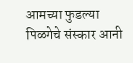आमच्या फुडल्या पिळगेचे संस्कार आनी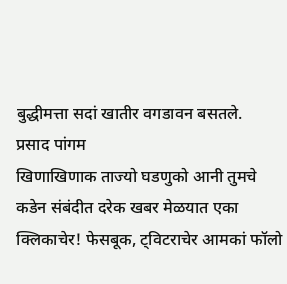बुद्धीमत्ता सदां खातीर वगडावन बसतले.
प्रसाद पांगम
खिणाखिणाक ताज्यो घडणुको आनी तुमचे कडेन संबंदीत दरेक खबर मेळयात एका क्लिकाचेर! फेसबूक, ट्विटराचेर आमकां फॉलो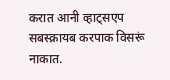करात आनी व्हाट्सएप सबस्क्रायब करपाक विसरूं नाकात.